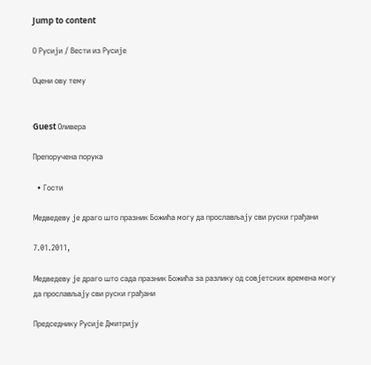Jump to content

О Русији / Вести из Русије

Оцени ову тему


Guest Оливера

Препоручена порука

  • Гости

Медведеву је драго што празник Божића могу да прослављају сви руски грађани

7.01.2011,

Медведеву је драго што сада празник Божића за разлику од совјетских времена могу да прослављају сви руски грађани

Председнику Русије Дмитрију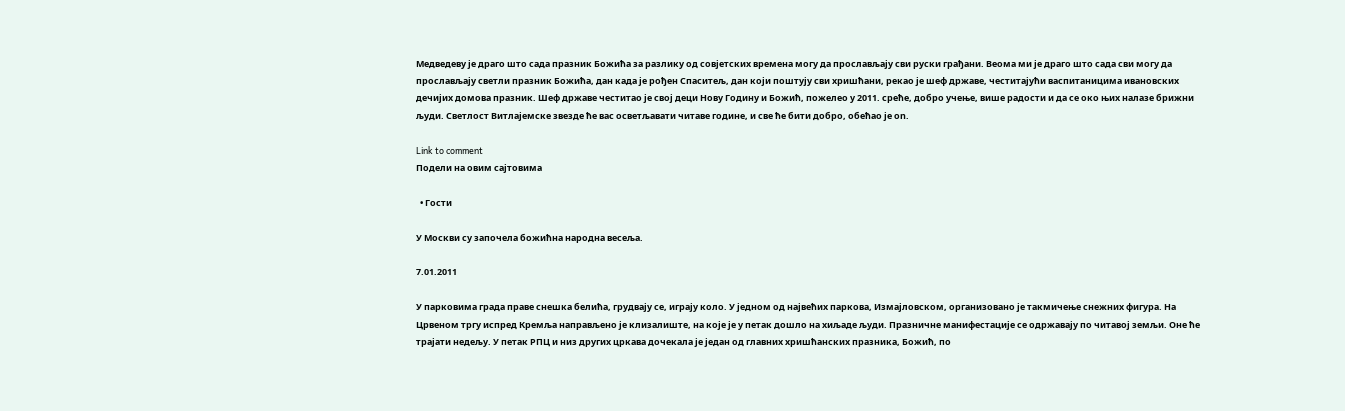Медведеву је драго што сада празник Божића за разлику од совјетских времена могу да прослављају сви руски грађани. Веома ми је драго што сада сви могу да прослављају светли празник Божића, дан када је рођен Спаситељ, дан који поштују сви хришћани, рекао је шеф државе, честитајући васпитаницима ивановских дечијих домова празник. Шеф државе честитао је свој деци Нову Годину и Божић, пожелео у 2011. среће, добро учење, више радости и да се око њих налазе брижни људи. Светлост Витлајемске звезде ће вас осветљавати читаве године, и све ће бити добро, обећао је оn.

Link to comment
Подели на овим сајтовима

  • Гости

У Москви су започела божићна народна весеља.

7.01.2011

У парковима града праве снешка белића, грудвају се, играју коло. У једном од највећих паркова, Измајловском, организовано је такмичење снежних фигура. На Црвеном тргу испред Кремља направљено је клизалиште, на које је у петак дошло на хиљаде људи. Празничне манифестације се одржавају по читавој земљи. Оне ће трајати недељу. У петак РПЦ и низ других цркава дочекала је један од главних хришћанских празника, Божић, по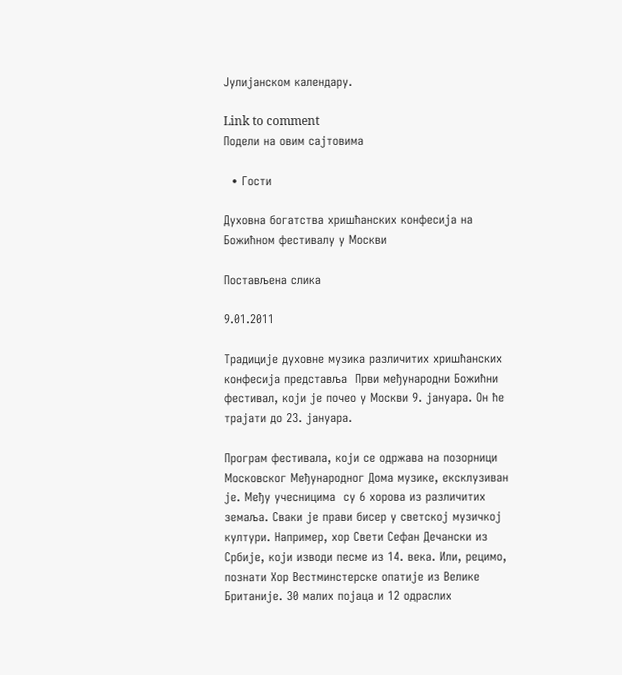Јулијанском календару.

Link to comment
Подели на овим сајтовима

  • Гости

Духовна богатства хришћанских конфесија на Божићном фестивалу у Москви

Постављена слика

9.01.2011

Традиције духовне музика различитих хришћанских конфесија представља  Први међународни Божићни фестивал, који је почео у Москви 9. јануара. Он ће трајати до 23. јануара.

Програм фестивала, који се одржава на позорници Московског Међународног Дома музике, ексклузиван је. Међу учесницима  су 6 хорова из различитих земаља. Сваки је прави бисер у светској музичкој култури. Например, хор Свети Сефан Дечански из Србије, који изводи песме из 14. века. Или, рецимо, познати Хор Вестминстерске опатије из Велике Британије. 30 малих појаца и 12 одраслих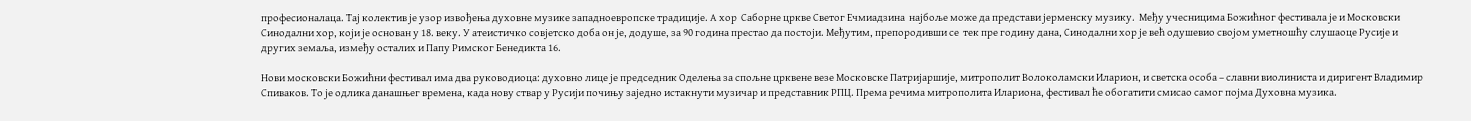професионалаца. Тај колектив је узор извођења духовне музике западноевропске традиције. А хор  Саборне цркве Светог Ечмиадзина  најбоље може да представи јерменску музику.  Међу учесницима Божићног фестивала је и Московски  Синодални хор, који је основан у 18. веку. У атеистичко совјетско доба он је, додуше, за 90 година престао да постоји. Међутим, препородивши се  тек пре годину дана, Синодални хор је већ одушевио својом уметношћу слушаоце Русије и других земаља, између осталих и Папу Римског Бенедикта 16.

Нови московски Божићни фестивал има два руководиоца: духовно лице је председник Оделења за спољне црквене везе Московске Патријаршије, митрополит Волоколамски Иларион, и светска особа – славни виолиниста и диригент Владимир Спиваков. То је одлика данашњег времена, када нову ствар у Русији почињу заједно истакнути музичар и представник РПЦ. Према речима митрополита Илариона, фестивал ће обогатити смисао самог појма Духовна музика.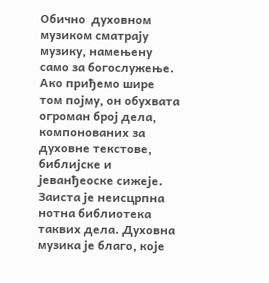Обично  духовном музиком сматрају музику, намењену само за богослужење. Ако приђемо шире том појму, он обухвата огроман број дела, компонованих за духовне текстове, библијске и јеванђеоске сижеје. Заиста је неисцрпна нотна библиотека таквих дела. Духовна музика је благо, које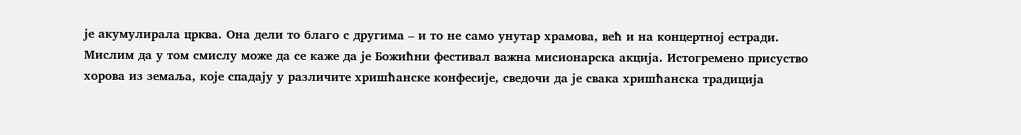је акумулирала црква. Она дели то благо с другима – и то не само унутар храмова, већ и на концертној естради. Мислим да у том смислу може да се каже да је Божићни фестивал важна мисионарска акција. Истогремено присуство хорова из земаља, које спадају у различите хришћанске конфесије, сведочи да је свака хришћанска традиција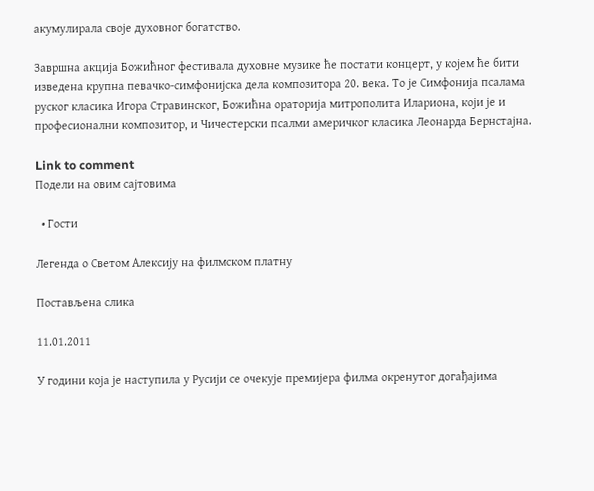акумулирала своје духовног богатство.

Завршна акција Божићног фестивала духовне музике ће постати концерт, у којем ће бити изведена крупна певачко-симфонијска дела композитора 20. века. То је Симфонија псалама руског класика Игора Стравинског, Божићна ораторија митрополита Илариона, који је и професионални композитор, и Чичестерски псалми америчког класика Леонарда Бернстајна.

Link to comment
Подели на овим сајтовима

  • Гости

Легенда о Светом Алексију на филмском платну

Постављена слика

11.01.2011

У години која је наступила у Русији се очекује премијера филма окренутог догађајима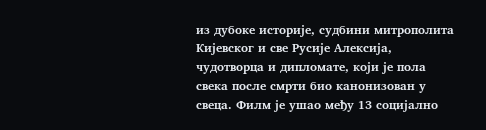из дубоке историје, судбини митрополита Кијевског и све Русије Алексија, чудотворца и дипломате, који је пола свека после смрти био канонизован у свеца. Филм је ушао међу 13 социјално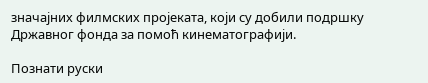значајних филмских пројеката, који су добили подршку Државног фонда за помоћ кинематографији.

Познати руски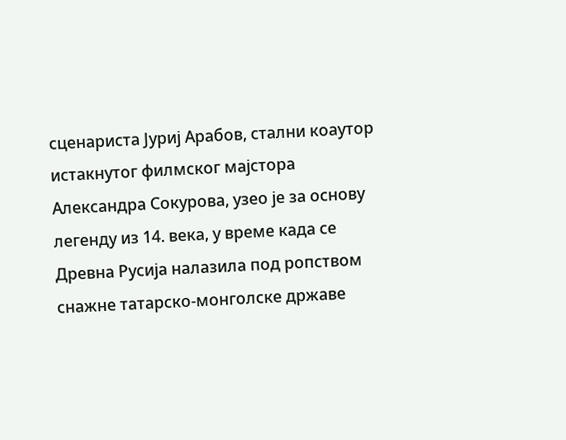сценариста Јуриј Арабов, стални коаутор истакнутог филмског мајстора Александра Сокурова, узео је за основу легенду из 14. века, у време када се Древна Русија налазила под ропством снажне татарско-монголске државе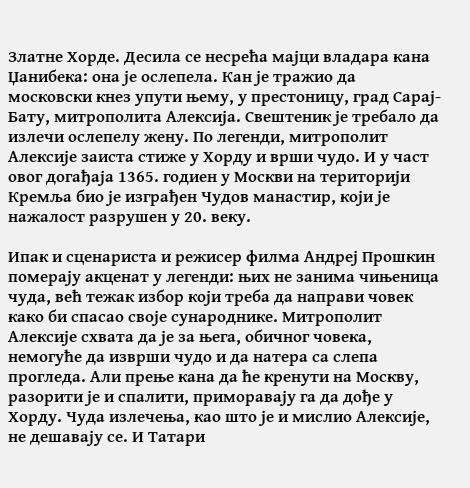Златне Хорде. Десила се несрећа мајци владара кана Џанибека: она је ослепела. Кан је тражио да московски кнез упути њему, у престоницу, град Сарај-Бату, митрополита Алексија. Свештеник је требало да излечи ослепелу жену. По легенди, митрополит Алексије заиста стиже у Хорду и врши чудо. И у част овог догађаја 1365. годиен у Москви на територији Кремља био је изграђен Чудов манастир, који је нажалост разрушен у 20. веку.

Ипак и сценариста и режисер филма Андреј Прошкин померају акценат у легенди: њих не занима чињеница чуда, већ тежак избор који треба да направи човек како би спасао своје сународнике. Митрополит Алексије схвата да је за њега, обичног човека, немогуће да изврши чудо и да натера са слепа прогледа. Али прење кана да ће кренути на Москву, разорити је и спалити, приморавају га да дође у Хорду. Чуда излечења, као што је и мислио Алексије, не дешавају се. И Татари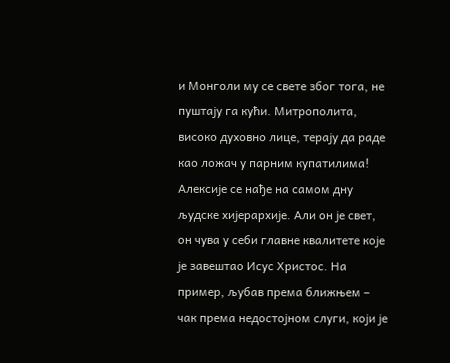и Монголи му се свете због тога, не пуштају га кући. Митрополита, високо духовно лице, терају да раде као ложач у парним купатилима! Алексије се нађе на самом дну људске хијерархије. Али он је свет, он чува у себи главне квалитете које је завештао Исус Христос. На пример, љубав према ближњем – чак према недостојном слуги, који је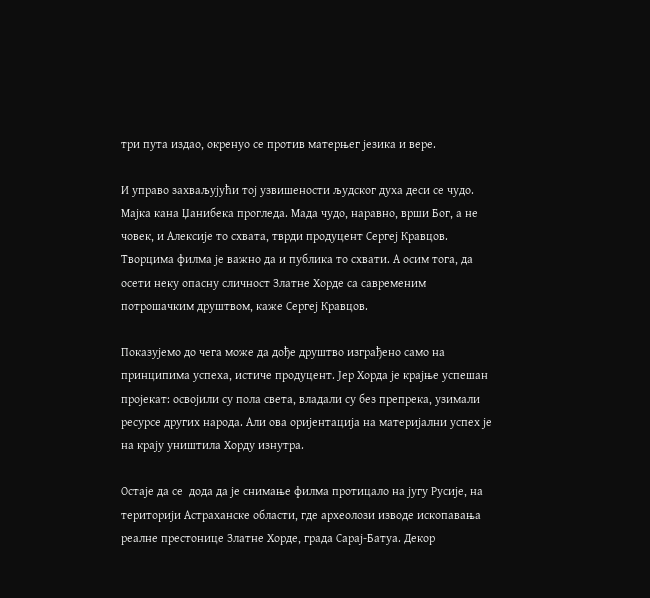три пута издао, окренуо се против матерњег језика и вере.

И управо захваљујући тој узвишености људског духа деси се чудо. Мајка кана Џанибека прогледа. Мада чудо, наравно, врши Бог, а не човек, и Алексије то схвата, тврди продуцент Сергеј Кравцов. Творцима филма је важно да и публика то схвати. А осим тога, да осети неку опасну сличност Златне Хорде са савременим потрошачким друштвом, каже Сергеј Кравцов.

Показујемо до чега може да дође друштво изграђено само на принципима успеха, истиче продуцент. Јер Хорда је крајње успешан пројекат: освојили су пола света, владали су без препрека, узимали ресурсе других народа. Али ова оријентација на материјални успех је на крају уништила Хорду изнутра.

Остаје да се  дода да је снимање филма протицало на југу Русије, на територији Астраханске области, где археолози изводе ископавања реалне престонице Златне Хорде, града Сарај-Батуа. Декор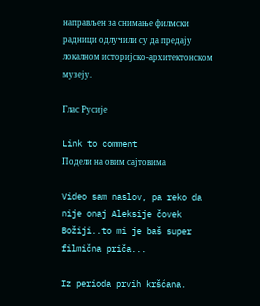направљен за снимање филмски радници одлучили су да предају локалном историјско-архитектонском музеју.

Глас Русије

Link to comment
Подели на овим сајтовима

Video sam naslov, pa reko da nije onaj Aleksije čovek Božiji..to mi je baš super filmična priča...

Iz perioda prvih kršćana.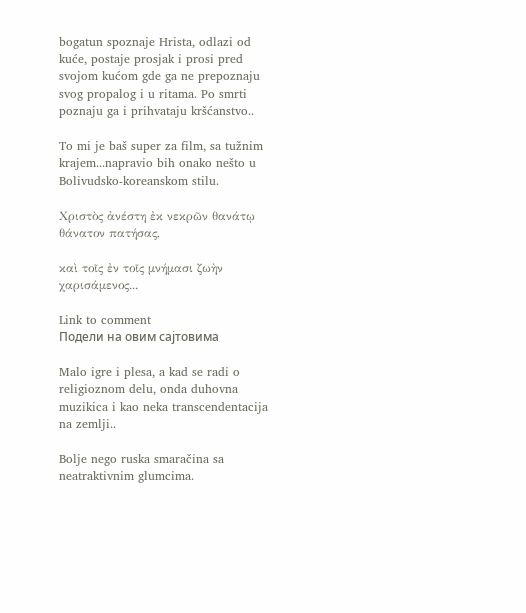bogatun spoznaje Hrista, odlazi od kuće, postaje prosjak i prosi pred svojom kućom gde ga ne prepoznaju svog propalog i u ritama. Po smrti poznaju ga i prihvataju kršćanstvo..

To mi je baš super za film, sa tužnim krajem...napravio bih onako nešto u Bolivudsko-koreanskom stilu.

Χριστὸς ἀνέστη ἐκ νεκρῶν θανάτῳ θάνατον πατήσας,

καὶ τοῖς ἐν τοῖς μνήμασι ζωὴν χαρισάμενος...

Link to comment
Подели на овим сајтовима

Malo igre i plesa, a kad se radi o religioznom delu, onda duhovna muzikica i kao neka transcendentacija na zemlji..

Bolje nego ruska smaračina sa neatraktivnim glumcima.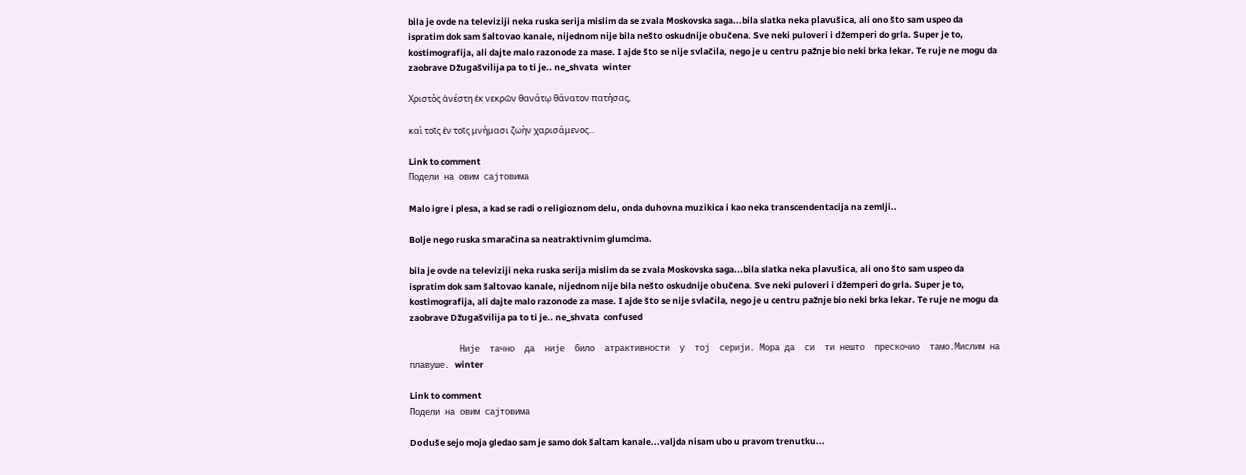bila je ovde na televiziji neka ruska serija mislim da se zvala Moskovska saga...bila slatka neka plavušica, ali ono što sam uspeo da ispratim dok sam šaltovao kanale, nijednom nije bila nešto oskudnije obučena. Sve neki puloveri i džemperi do grla. Super je to, kostimografija, ali dajte malo razonode za mase. I ajde što se nije svlačila, nego je u centru pažnje bio neki brka lekar. Te ruje ne mogu da zaobrave Džugašvilija pa to ti je.. ne_shvata  winter

Χριστὸς ἀνέστη ἐκ νεκρῶν θανάτῳ θάνατον πατήσας,

καὶ τοῖς ἐν τοῖς μνήμασι ζωὴν χαρισάμενος...

Link to comment
Подели на овим сајтовима

Malo igre i plesa, a kad se radi o religioznom delu, onda duhovna muzikica i kao neka transcendentacija na zemlji..

Bolje nego ruska smaračina sa neatraktivnim glumcima.

bila je ovde na televiziji neka ruska serija mislim da se zvala Moskovska saga...bila slatka neka plavušica, ali ono što sam uspeo da ispratim dok sam šaltovao kanale, nijednom nije bila nešto oskudnije obučena. Sve neki puloveri i džemperi do grla. Super je to, kostimografija, ali dajte malo razonode za mase. I ajde što se nije svlačila, nego je u centru pažnje bio neki brka lekar. Te ruje ne mogu da zaobrave Džugašvilija pa to ti je.. ne_shvata  confused

          Није  тачно  да  није  било  атрактивности  у  тој  серији. Мора да  си  ти нешто  прескочио  тамо.Мислим на  плавуше. winter

Link to comment
Подели на овим сајтовима

Doduše sejo moja gledao sam je samo dok šaltam kanale...valjda nisam ubo u pravom trenutku...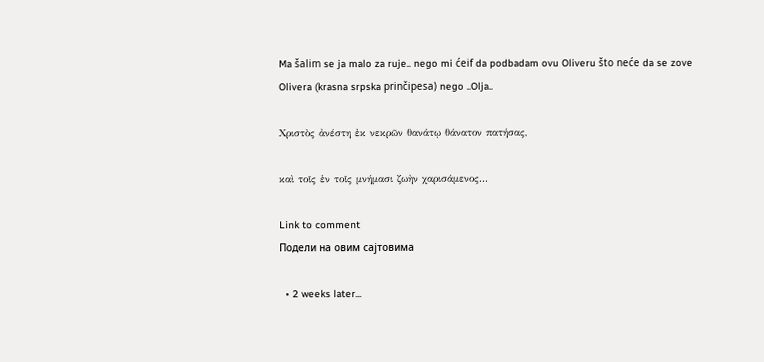Ma šalim se ja malo za ruje.. nego mi ćeif da podbadam ovu Oliveru što neće da se zove Olivera (krasna srpska prinčipesa) nego ..Olja..

Χριστὸς ἀνέστη ἐκ νεκρῶν θανάτῳ θάνατον πατήσας,

καὶ τοῖς ἐν τοῖς μνήμασι ζωὴν χαρισάμενος...

Link to comment
Подели на овим сајтовима

  • 2 weeks later...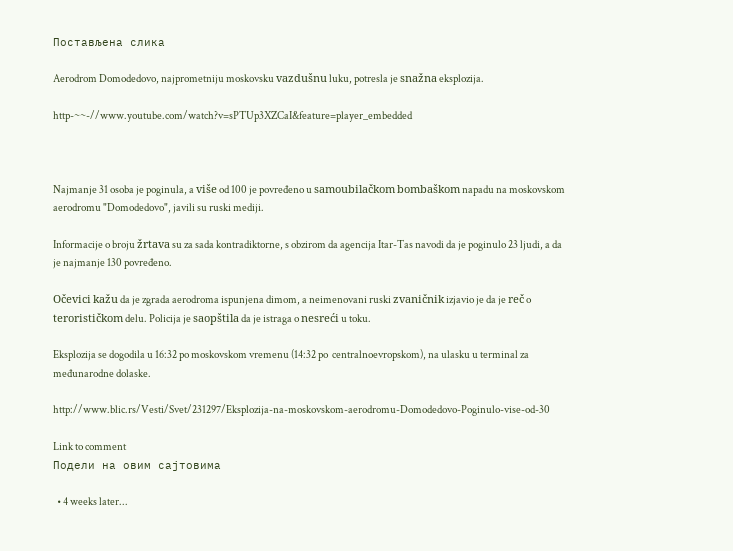Постављена слика

Aerodrom Domodedovo, najprometniju moskovsku vazdušnu luku, potresla je snažna eksplozija.

http-~~-//www.youtube.com/watch?v=sPTUp3XZCaI&feature=player_embedded



Najmanje 31 osoba je poginula, a više od 100 je povređeno u samoubilačkom bombaškom napadu na moskovskom aerodromu "Domodedovo", javili su ruski mediji.

Informacije o broju žrtava su za sada kontradiktorne, s obzirom da agencija Itar-Tas navodi da je poginulo 23 ljudi, a da je najmanje 130 povređeno.

Očevici kažu da je zgrada aerodroma ispunjena dimom, a neimenovani ruski zvaničnik izjavio je da je reč o terorističkom delu. Policija je saopštila da je istraga o nesreći u toku.

Eksplozija se dogodila u 16:32 po moskovskom vremenu (14:32 po  centralnoevropskom), na ulasku u terminal za međunarodne dolaske.

http://www.blic.rs/Vesti/Svet/231297/Eksplozija-na-moskovskom-aerodromu-Domodedovo-Poginulo-vise-od-30

Link to comment
Подели на овим сајтовима

  • 4 weeks later...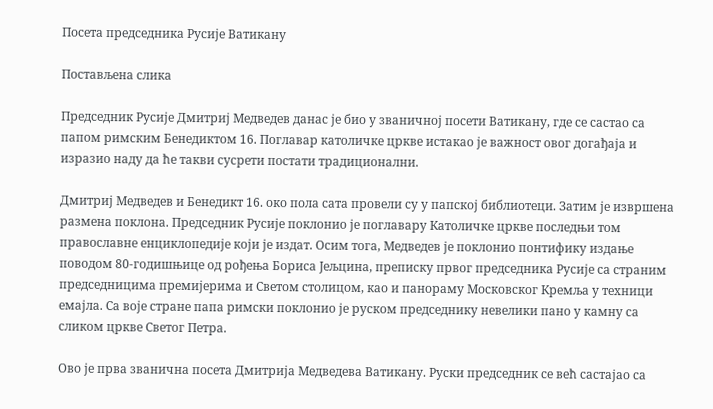Посета председника Русије Ватикану

Постављена слика

Председник Русије Дмитриј Медведев данас је био у званичној посети Ватикану, где се састао са папом римским Бенедиктом 16. Поглавар католичке цркве истакао је важност овог догађаја и изразио наду да ће такви сусрети постати традиционални.

Дмитриј Медведев и Бенедикт 16. око пола сата провели су у папској библиотеци. Затим је извршена размена поклона. Председник Русије поклонио је поглавару Католичке цркве последњи том православне енциклопедије који је издат. Осим тога, Медведев је поклонио понтифику издање поводом 80-годишњице од рођења Бориса Јељцина, преписку првог председника Русије са страним председницима премијерима и Светом столицом, као и панораму Московског Кремља у техници емајла. Са воје стране папа римски поклонио је руском председнику невелики пано у камну са сликом цркве Светог Петра.

Ово је прва званична посета Дмитрија Медведева Ватикану. Руски председник се већ састајао са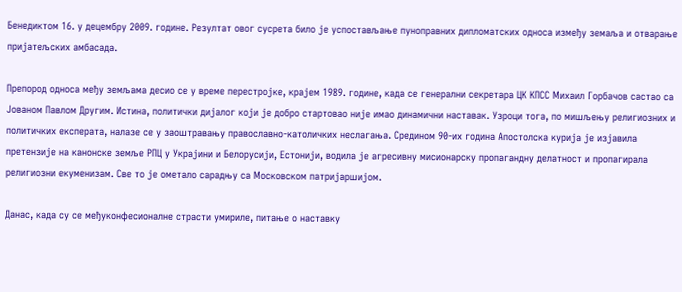Бенедиктом 16. у децембру 2009. године. Резултат овог сусрета било је успостављање пуноправних дипломатских односа између земаља и отварање пријатељских амбасада.

Препород односа међу земљама десио се у време перестројке, крајем 1989. године, када се генерални секретара ЦК КПСС Михаил Горбачов састао са Јованом Павлом Другим. Истина, политички дијалог који је добро стартовао није имао динамични наставак. Узроци тога, по мишљењу религиозних и политичких експерата, налазе се у заоштравању православно-католичких неслагања. Средином 90-их година Апостолска курија је изјавила претензије на канонске земље РПЦ у Украјини и Белорусији, Естонији, водила је агресивну мисионарску пропагандну делатност и пропагирала религиозни екуменизам. Све то је ометало сарадњу са Московском патријаршијом.

Данас, када су се међуконфесионалне страсти умириле, питање о наставку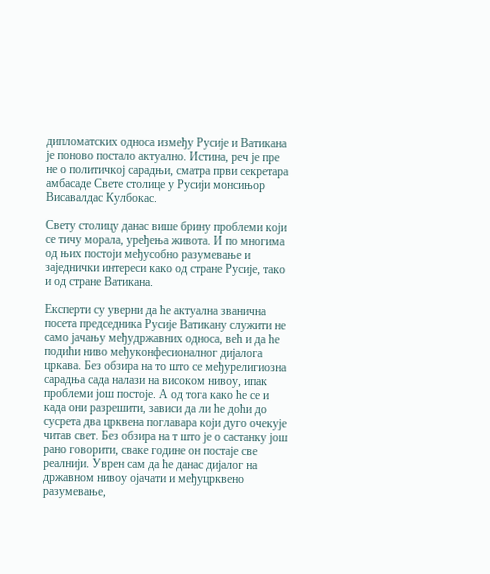дипломатских односа између Русије и Ватикана је поново постало актуално. Истина, реч је пре не о политичкој сарадњи, сматра први секретара амбасаде Свете столице у Русији монсињор Висавалдас Кулбокас.

Свету столицу данас више брину проблеми који се тичу морала, уређења живота. И по многима од њих постоји међусобно разумевање и заједнички интереси како од стране Русије, тако и од стране Ватикана.

Експерти су уверни да ће актуална званична посета председника Русије Ватикану служити не само јачању међудржавних односа, већ и да ће подићи ниво међуконфесионалног дијалога цркава. Без обзира на то што се међурелигиозна сарадња сада налази на високом нивоу, ипак проблеми још постоје. А од тога како ће се и када они разрешити, зависи да ли ће доћи до сусрета два црквена поглавара који дуго очекује читав свет. Без обзира на т што је о састанку још рано говорити, сваке године он постаје све реалнији. Уврен сам да ће данас дијалог на државном нивоу ојачати и међуцрквено разумевање,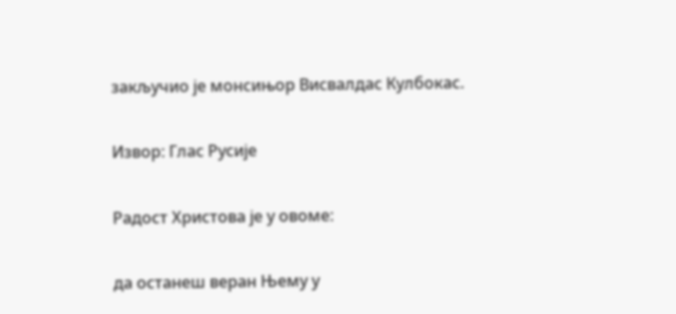закључио је монсињор Висвалдас Кулбокас.

Извор: Глас Русије

Радост Христова је у овоме:

да останеш веран Њему у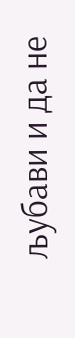љубави и да не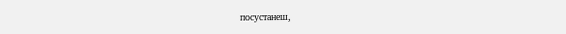посустанеш,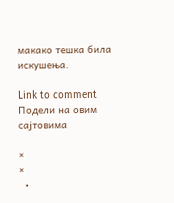макако тешка била искушења.

Link to comment
Подели на овим сајтовима

×
×
  •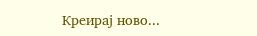Креирај ново...